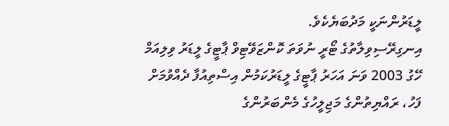ލީޑަރުންނަކީ މަދުބަޔެކެވެ.
އިނގިރޭސިވިލާތުގެ ޓޯރީ ނުވަތަ ކޮންޒަވޭޓިވް ޕާޓީގެ ލީޑަރު ވިލިއަމް ހޭގު 2003 ވަނަ އަހަރު ޕާޓީގެ ލީޑަރުކަމުން އިސްތިއުފާ ދެއްވުމަށް ފަހު، ރައްޔިތުންގެ މަޖިލީހުގެ މެންބަރުންގެ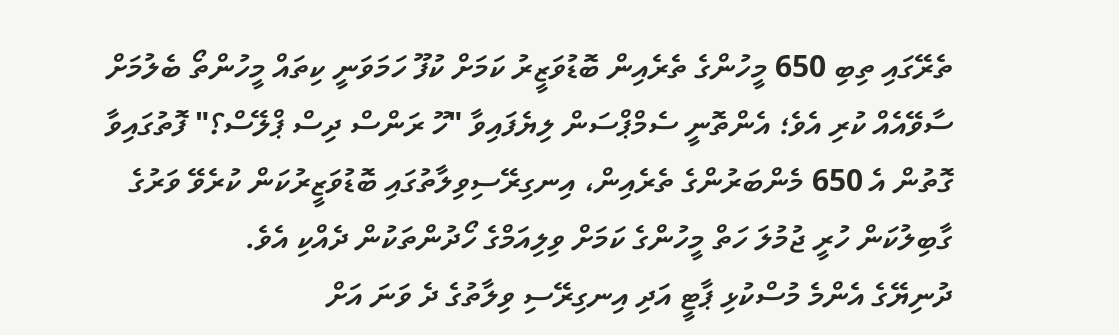ތެރޭގައި ތިބި 650 މީހުންގެ ތެރެއިން ބޮޑުވަޒީރު ކަމަށް ކުފޫ ހަމަވަނީ ކިތައް މީހުންތޯ ބެލުމަށް ސާވޭއެއް ކުރި އެވެ؛ އެންތޮނީ ސެމްޕްސަން ލިޔެފައިވާ "ހޫ ރަންސް ދިސް ޕްލޭސް؟" ފޮތުގައިވާ ގޮތުން އެ 650 މެންބަރުންގެ ތެރެއިން، އިނގިރޭސިވިލާތުގައި ބޮޑުވަޒީރުކަން ކުރެވޭ ވަރުގެ ގާބިލުކަން ހުރީ ޖުމުލަ ހަތް މީހުންގެ ކަމަށް ވިލިއަމްގެ ހޯދުންތަކުން ދެއްކި އެވެ.
ދުނިޔޭގެ އެންމެ މުސްކުޅި ޕާޓީ އަދި އިނގިރޭސި ވިލާތުގެ ދެ ވަނަ އަށް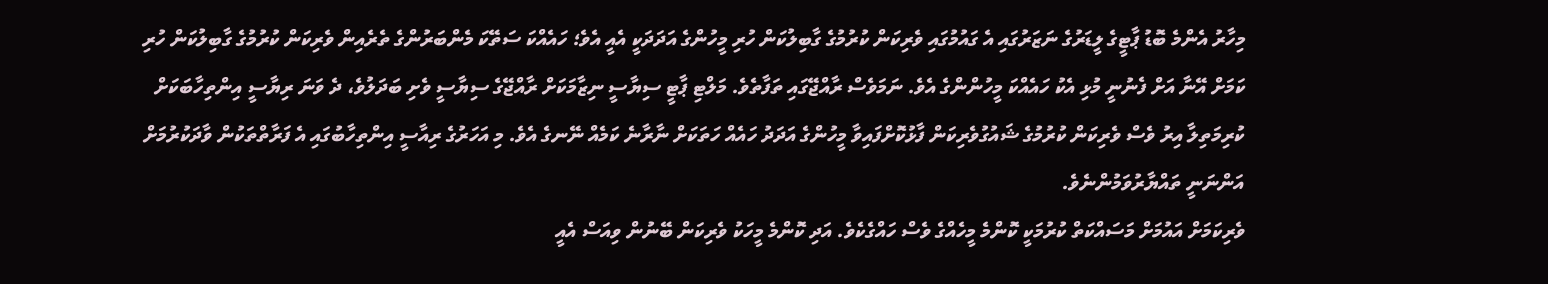މިހާރު އެންމެ ބޮޑު ޕާޓީގެ ލީޑަރުގެ ނަޒަރުގައި އެ ގައުމުގައި ވެރިކަން ކުރުމުގެ ގާބިލުކަން ހުރި މީހުންގެ އަދަދަކީ އެއީ އެވެ؛ ހައެއްކަ ސަތޭކަ މެންބަރުންގެ ތެރެއިން ވެރިކަން ކުރުމުގެ ގާބިލުކަން ހުރި ކަމަށް އޭނާ އަށް ފެނުނީ މުޅި އެކު ހައެއްކަ މީހުންންގެ އެވެ. ނަމަވެސް ރާއްޖޭގައި ތަފާތެވެ. މަލްޓި ޕާޓީ ސިޔާސީ ނިޒާމަކަށް ރާއްޖޭގެ ސިޔާސީ ވެށި ބަދަލުވެ، ދެ ވަނަ ރިޔާސީ އިންތިހާބަކަށް ކުރިމަތިލާ އިރު ވެސް ވެރިކަން ކުރުމުގެ ޝައުގުވެރިކަން ފާޅުކޮށްފައިވާ މީހުންގެ އަދަދު ހައެއް ހަތަކަށް ނާރާނެ ކަމެއް ނޭނގެ އެވެ. މި އަހަރުގެ ރިއާސީ އިންތިހާބުގައި އެ ފަރާތްތަކުން ވާދަކުރުމަށް އަންނަނީ ތައްޔާރުވަމުންނެވެ.
ވެރިކަމަށް އައުމަށް މަސައްކަތް ކުރުމަކީ ކޮންމެ މީހެއްގެ ވެސް ހައްގެކެވެ. އަދި ކޮންމެ މީހަކު ވެރިކަން ބޭނުން ވިއަސް އެއީ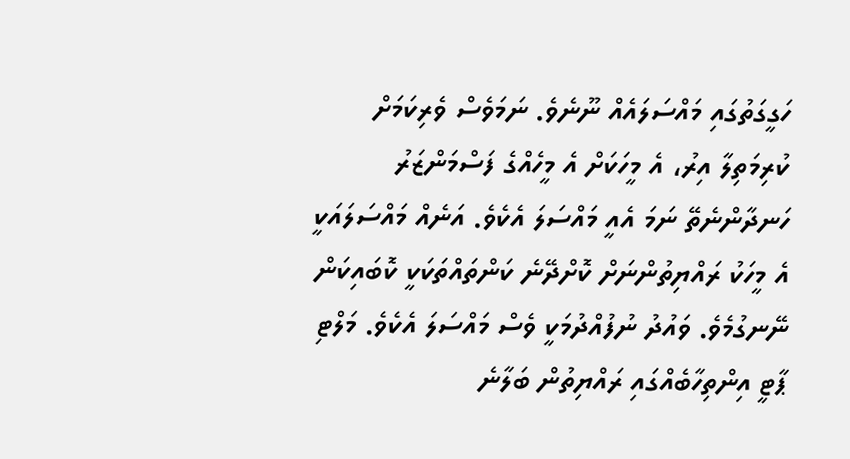ހަގީގަތުގައި މައްސަލައެއް ނޫނެވެ. ނަމަވެސް ވެރިކަމަށް ކުރިމަތިލާ އިރު، އެ މީހަކަށް އެ މީހެއްގެ ފަސްމަންޒަރު ހަނދާންނެތޭ ނަމަ އެއީ މައްސަލަ އެކެވެ. އަނެއް މައްސަލައަކީ އެ މީހަކު ރައްޔިތުންނަށް ކޮށްދޭނެ ކަންތައްތަކަކީ ކޮބައިކަން ނޭނގުމެވެ. ވައުދު ނުފުއްދުމަކީ ވެސް މައްސަލަ އެކެވެ. މަލްޓި ޕާޓީ އިންތިހާބެއްގައި ރައްޔިތުން ބަލާނެ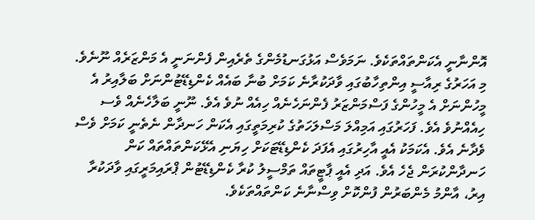އޮންނާނީ އެކަންތައްތަކެވެ. ނަމަވެސް އަޅުގަނޑުމެންގެ ތެރެއިން ފެންނަނީ އެ މަންޒަރެއް ނޫނެވެ. މި އަހަރުގެ ރިއާސީ އިންތިހާބުގައި ވާދަކުރާނެ ކަމަށް ބުނާ ބައެއް ކެންޑިޑޭޓުންނަށް ބަލާއިރު އެ މީހުންނަށް އެ މީހުންގެ ފަސްމަންޒަރު ފެންނަހެނެއް ހިއެއް ނުވެ އެވެ. ނޫނީ ބަލާހެނެއް ވެސ ހިއެއްނުވެ އެވެ. ފަހަރުގައި އަމިއްލަ މަސްލަހަތުގެ ކުރިމަތީގައި އެކަން ހަނދާން ނެތެނީ ކަމަށް ވެސް ވެދާނެ އެވެ. އެކަމަކު އެއީ އާހިރުގައި އެފަދަ ކެންޑިޑޭޓަކަށް ހިޔަނި އެޅޭކަންތައްތައް ކަން ހަނދާންކުރަން ޖެހެ އެވެ. އަދި އެއީ ޕާޓީތައް ތަމްސީލު ކުރާ ކެންޑިޑޭޓުން ޕްރައިމަރީގައި ވާދަކުރާ އިރު، އާންމު މެންބަރުން ފުންކޮށް ވިސްނާނެ ކަންތައްތަކެވެ.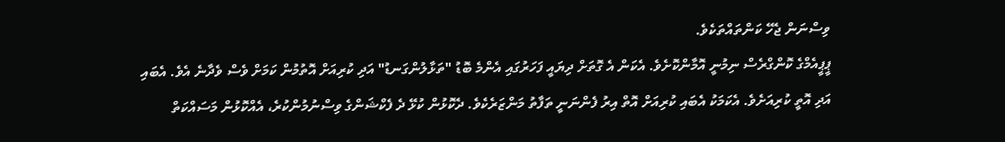ވިސްނަން ޖެހޭ ކަންތައްތަކެވެ.
ޕީޕީއެމްގެ ކޮންގްރެސް ނިމުނީ އޮމާންކޮށެވެ. އެކަން އެ ގޮތަށް ދިޔައީ ފަހަރުގައި އެންމެ ބޮޑު "ތަޅާލުންގަނޑު" އަދި ކުރިއަށް އޮތުމުން ކަމަށް ވެސް ވެދާނެ އެވެ. އެބައި އަދި އޮތީ ކުރިއަށެވެ. އެކަމަކު އެބައި ކުރިއަށް އޮތް އިރު ފެންނަނީ ތަފާތު މަންޒަރެކެވެ. ދެކޮޅުން ކުޅޭ ދެ ފެކްޝަންގެ ވިސްނުމުންކުރެ، އެއްކޮޅުން މަސައްކަތް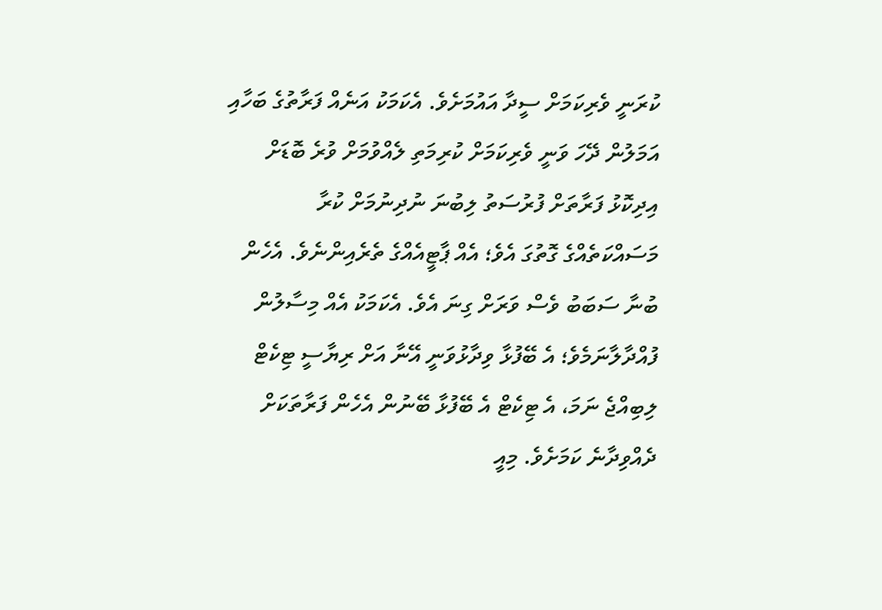ކުރަނީ ވެރިކަމަށް ސީދާ އައުމަށެވެ. އެކަމަކު އަނެއް ފަރާތުގެ ބަހާއި އަމަލުން ދޭހަ ވަނީ ވެރިކަމަށް ކުރިމަތި ލެއްވުމަށް ވުރެ ބޮޑަށް އިދިކޮޅު ފަރާތަށް ފުރުސަތު ލިބުނަ ނުދިނުމަށް ކުރާ މަސައްކަތެއްގެ ގޮތުގަ އެވެ؛ އެއް ޕާޓީއެއްގެ ތެރެއިންނެވެ. އެހެން ބުނާ ސަބަބު ވެސް ވަރަށް ގިނަ އެވެ. އެކަމަކު އެއް މިސާލުން ފުއްދާލާނަމެވެ؛ އެ ބޭފުޅާ ވިދާޅުވަނީ އޭނާ އަށް ރިޔާސީ ޓިކެޓް ލިބިއްޖެ ނަމަ، އެ ޓިކެޓް އެ ބޭފުޅާ ބޭނުން އެހެން ފަރާތަކަށް ދެއްވިދާނެ ކަމަށެވެ. މިއީ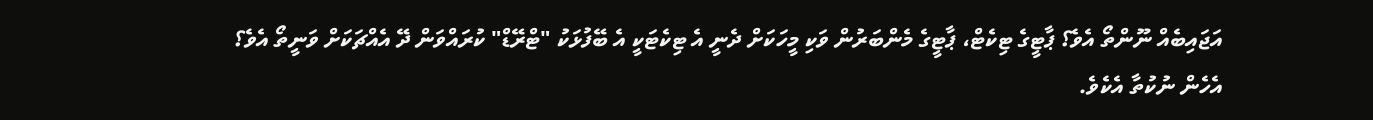އަޖައިބެއް ނޫންތޯ އެވެ؟ ޕާޓީގެ ޓިކެޓް، ޕާޓީގެ މެންބަރުން ވަކި މީހަކަށް ދެނީ އެ ޓިކެޓަކީ އެ ބޭފުޅަކު "ޓްރޭޑް" ކުރައްވަން ދޭ އެއްޗަކަށް ވަނީތޯ އެވެ؟
އެހެން ނުކުތާ އެކެވެ.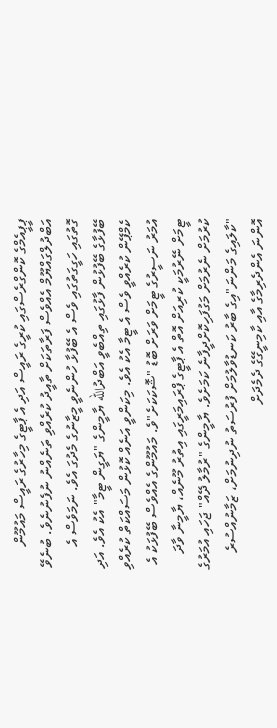ޕީޕީއެމްގެ ކޮންގްރެސްގައި ކުރީގެ ރައީސް އަދި އެ ޕާޓީގެ މިހާރުގެ ރައީސް މައުމޫން އަބްދުލްގައްޔޫމް އެއްވެސް ފަރާތަކަށް ތާއީދު ކުރެއްވި ތަނެއްނު ނުފެނުނެވެ. ބުނެވޭ ގޮތުގައި ހަގީގަތުގައި ވެސް އެ ބޭފުޅާ ހުންނެވީ މީޒާނުގެ މެދުގަ އެވެ. ނަމަވެސް އެ ބޭފުޅާގެ ބޭފުޅުން ފާޅުގައި ތިއްބެވީ އަބްދުالله ޔާމީންގެ "ޔަގީން ޓީމާ" އެކު އެވެ. އަދި ކެމްޕޭން ކުރެއްވީ ވެސް އެ ޓީމާ އެކު އެވެ. މިކަންވީ އަނެއް ކޮޅުން މަސައްކަތް ކުރެއްވި އުމަރު ނަސީރުގެ ޓީމަށް ވަރަށް ބޮޑު "ޝޮކަކަށެ"ވެ. މައުމޫންގެ އެއްވެސް ބޭފުޅަކު އެ ޓީމަށް ނޭރުމަކީ ކުރިއަށް އޮތް އެ ޕާޓީގެ ޕްރައިމަރީގައި އިތުރު މޫނެއް، ޔާމީނާ ވާދަ ކުރުމަށް ނެރުމަށް މަގުފަހިކޮށްދީފާނެ ކަމަށެވެ. ޔާމީންގެ "ރުމާލު ދޭއް" ޖަހައި އުމަރުގެ "ކާލައިގެ މަންނަ"އިގެ ބާރު ކަނޑުވާލުމަށް ފުރުސަތު ނުދިނުމަށް، ޒަމާނުއްސުރެ އޮންނަ އެންދެރިމާގެ އާއި ކާމިނީގޭގެ ދެމެދަށް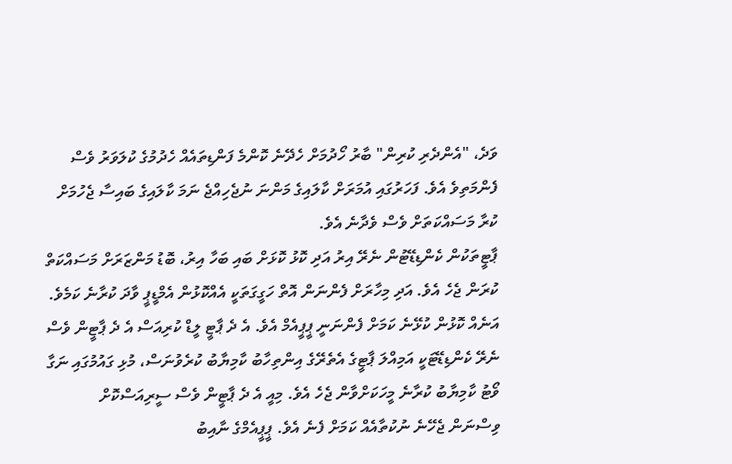ވަދެ، "އެންދެރި ކުރިން" ބާރު ހޯދުމަށް ހެދޭނެ ކޮންމެ ފަންޑިތައެއް ހެދުމުގެ ކުލަވަރު ވެސް ފެންމަތިވެ އެވެ. ފަހަރުގައި އުމަރަށް ކާލައިގެ މަންނަ ނުޖެހިއްޖެ ނަމަ ކާލައިގެ ބައިސާ ޖެހުމަށް ކުރާ މަސައްކަތަށް ވެސް ވެދާނެ އެވެ.
ޕާޓީތަކުން ކެންޑިޑޭޓުން ނެރޭ އިރު އަދި ކޮޅު ކޮޅަށް ބައި ބަހާ އިރު، ބޮޑު މަންޒަރަށް މަސައްކަތް ކުރަން ޖެހެ އެވެ. އަދި މިހާރަށް ފެންނަން އޮތް ހަގީގަތަކީ އެއްކޮޅުން އެމްޑީޕީ ވާދަ ކުރާނެ ކަމެވެ. އަނެއް ކޮޅުން ކުޅޭނެ ކަމަށް ފެންނަނީ ޕީޕީއެމް އެވެ. އެ ދެ ޕާޓީ ލީޑް ކުރިއަސް އެ ދެ ޕާޓީން ވެސް ނެރޭ ކެންޑިޑޭޓަކީ އަމިއްލަ ޕާޓީގެ އެތެރޭގެ އިންތިހާބު ކާމިޔާބު ކުރެވުނަސް، މުޅި ގައުމުގައި ނަގާ ވޯޓު ކާމިޔާބު ކުރާނެ މީހަކަށްވާން ޖެހެ އެވެ. މިއީ އެ ދެ ޕާޓީން ވެސް ސީރިއަސްކޮށް ވިސްނަން ޖެހޭނެ ނުކުތާއެއް ކަމަށް ފެނެ އެވެ. ޕީޕީއެމްގެ ނާއިބު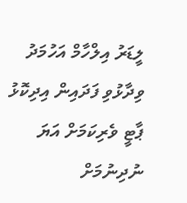ލީޑަރު އިލްހާމް އަހުމަދު ވިދާޅުވި ފަދައިން އިދިކޮޅު ޕާޓީ ވެރިކަމަށް އަޔަ ނުދިނުމަށް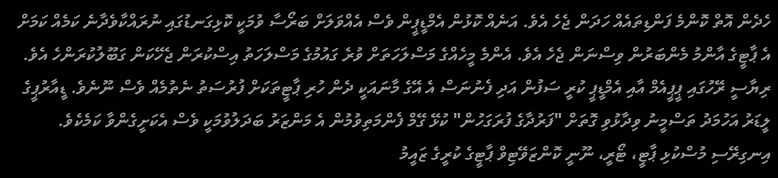ހެދެން އޮތް ކޮންމެ ފަންޑިތައެއް ހަދަން ޖެހެ އެވެ. އަނެއް ކޮޅުން އެމްޑީޕީން ވެސް އެއްވަލަށް ބަރޯސާ ވުމަކީ ކޮޅިގަނޑުގައި ނުރައްކާވެދާނެ ކަމެއް ކަމަށް އެ ޕާޓީގެ އާންމު މެންބަރުން ވިސްނަން ޖެހެ އެވެ. އެންމެ މީހެއްގެ މަސްލަހަތަށް ވުރެ ގައުމުގެ މަސްލަހަތު އިސްކުރަން ޖެހޭކަން ގަބޫލުކުރަންހެ އެވެ. ރިޔާސީ ރޭހުގައި ޕީޕީއެމް އާއި އެމްޑީޕީ ކުރީ ސަފުން އަދި ފެނުނަސް އެ އޭގެ މާނައަކީ ދެން ހުރި ޕާޓީތަކަށް ފުރުސަތު ނެތުމެއް ވެސް ނޫނެވެ. ޑީއާރުޕީގެ ލީޑަރު އަހުމަދު ތަސްމީނު ވިދާޅުވި ގޮތަށް "ފަރުދާގެ ފުރަގަހުން" ކުޅޭ ގޭމް ފެންމަތިވުމުން އެ މަންޒަރު ބަދަލުވުމަކީ ވެސް އެކަށީގެންވާ ކަމެކެވެ.
އިނގިރޭސި މުސްކުޅި ޕާޓީ، ޓޯރީ، ނޫނީ ކޮންޒަވޭޓިވް ޕާޓީގެ ކުރީގެ ޒައީމު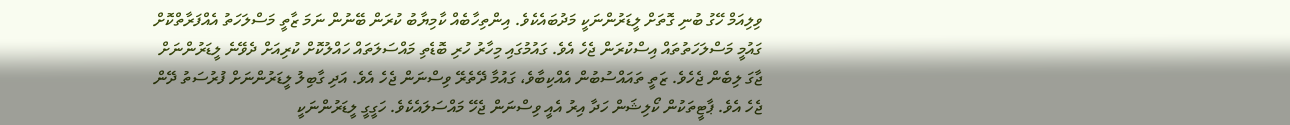ވިލިއަމް ހޭގު ބުނި ގޮތަށް ލީޑަރުންނަކީ މަދުބައެކެވެ. އިންތިހާބެއް ކާމިޔާބު ކުރަން ބޭނުން ނަމަ ޒާތީ މަސްލަހަތު އެއްފަރާތްކޮށް ގައުމީ މަސްލަހަތުތައް އިސްކުރަން ޖެހެ އެވެ. ގައުމުގައި މިހާރު ހުރި ބޮޑެތި މައްސަލަތައް ހައްލުކޮށް ކުރިއަށް ދެވޭނެ ލީޑަރުންނަށް ޖާގަ ލިބެން ޖެހެވެ. ޒަތީ ތައައްސުބުން އެއްކިބާވެ، ގައުމާ ދޭތެރޭ ވިސްނަން ޖެހެ އެވެ. އަދި ގާބިލު ލީޑަރުންނަށް ފުރުސަތު ދޭން ޖެހެ އެވެ. ޕާޓީތަކުން ކޯލިޝަން ހަދާ އިރު އެއީ ވިސްނަން ޖެހޭ މައްސަލައެކެވެ. ހަގީގީ ލީޑަރުންނަކީ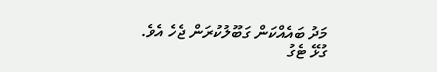މަދު ބައެއްކަން ގަބޫލުކުރަން ޖެހެ އެވެ.
ގުޅޭ ޓެގު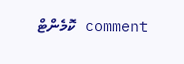comment ކޮމެންޓް